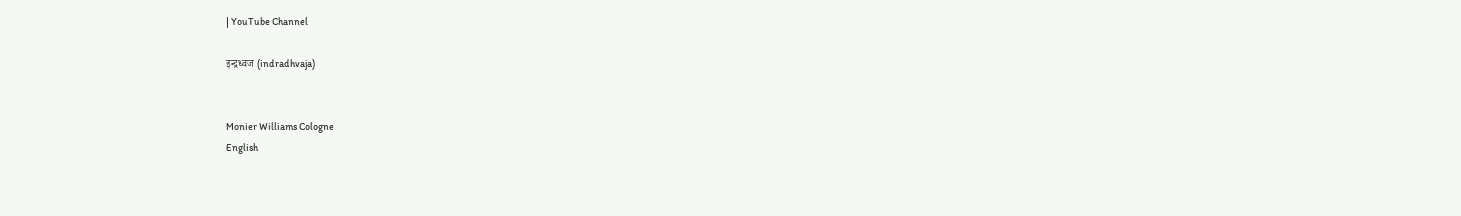| YouTube Channel

इन्द्रध्वज (indradhvaja)


Monier Williams Cologne
English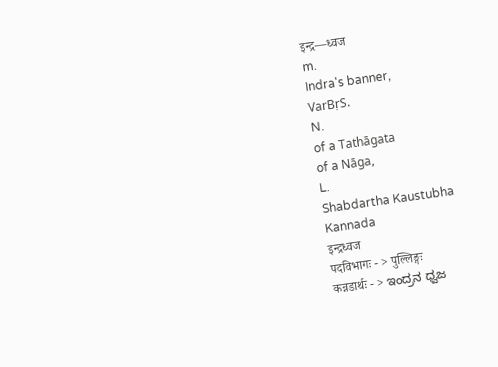इन्द्र—ध्वज
m.
Indra's banner,
VarBṛS.
N.
of a Tathāgata
of a Nāga,
L.
Shabdartha Kaustubha
Kannada
इन्द्रध्वज
पदविभागः - > पुल्लिङ्गः
कन्नडार्थः - > ಇಂದ್ರನ ಧ್ವಜ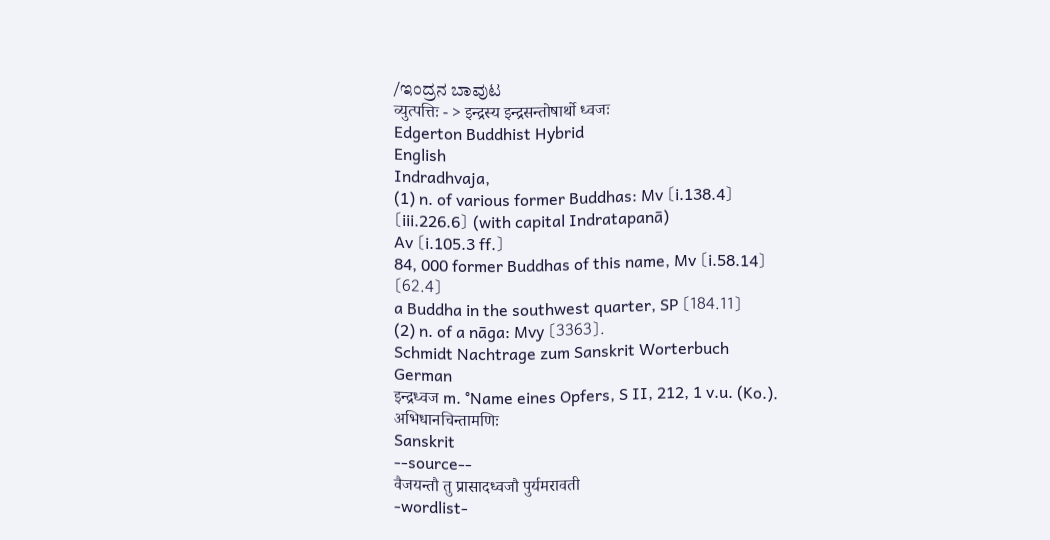/ಇಂದ್ರನ ಬಾವುಟ
व्युत्पत्तिः - > इन्द्रस्य इन्द्रसन्तोषार्थो ध्वजः
Edgerton Buddhist Hybrid
English
Indradhvaja,
(1) n. of various former Buddhas: Mv 〔i.138.4〕
〔iii.226.6〕 (with capital Indratapanā)
Av 〔i.105.3 ff.〕
84, 000 former Buddhas of this name, Mv 〔i.58.14〕
〔62.4〕
a Buddha in the southwest quarter, SP 〔184.11〕
(2) n. of a nāga: Mvy 〔3363〕.
Schmidt Nachtrage zum Sanskrit Worterbuch
German
इन्द्रध्वज m. °Name eines Opfers, S II, 212, 1 v.u. (Ko.).
अभिधानचिन्तामणिः
Sanskrit
--source--
वैजयन्तौ तु प्रासादध्वजौ पुर्यमरावती
-wordlist-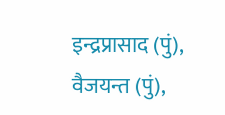इन्द्रप्रासाद (पुं), वैजयन्त (पुं),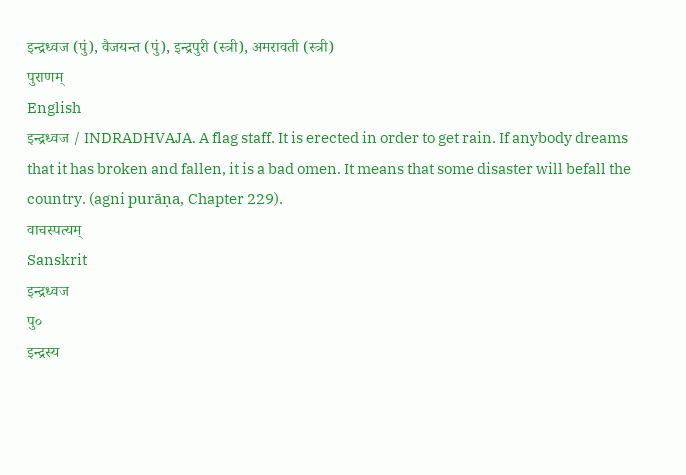इन्द्रध्वज (पुं), वैजयन्त (पुं), इन्द्रपुरी (स्त्री), अमरावती (स्त्री)
पुराणम्
English
इन्द्रध्वज / INDRADHVAJA. A flag staff. It is erected in order to get rain. If anybody dreams that it has broken and fallen, it is a bad omen. It means that some disaster will befall the country. (agni purāṇa, Chapter 229).
वाचस्पत्यम्
Sanskrit
इन्द्रध्वज
पु०
इन्द्रस्य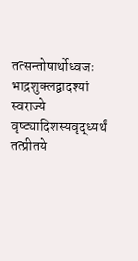तत्सन्तोषार्थोध्वजः भाद्रशुक्लद्वादश्यां स्वराज्ये वृष्ट्यादिशस्यवृद्ध्यर्थं तत्प्रीतये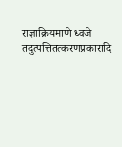राज्ञाक्रियमाणे ध्वजे तदुत्पत्तितत्करणप्रकारादि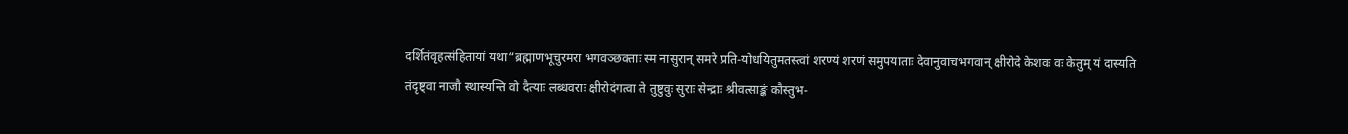दर्शितंवृहत्संहितायां यथा“ब्रह्माणभूचुरमरा भगवञ्छक्ताः स्म नासुरान् समरे प्रति-योधयितुमतस्त्वां शरण्यं शरणं समुपयाताः देवानुवाचभगवान् क्षीरोदे केशवः वः केतुम् यं दास्यति तंदृष्ट्वा नाजौ स्थास्यन्ति वो दैत्याः लब्धवराः क्षीरोदंगत्वा ते तुष्टुवुः सुराः सेन्द्राः श्रीवत्साङ्कं कौस्तुभ-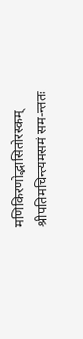मणिकिरणोद्भासितोरस्कम् श्रीपतिमचिन्त्यमसमं सम-न्ततः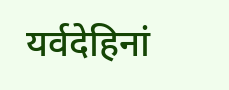यर्वदेहिनां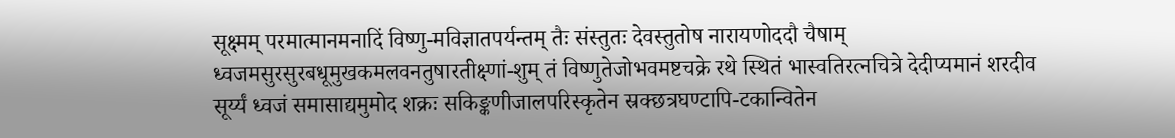सूक्ष्मम् परमात्मानमनादिं विष्णु-मविज्ञातपर्यन्तम् तैः संस्तुतः देवस्तुतोष नारायणोददौ चैषाम् ध्वजमसुरसुरबधूमुखकमलवनतुषारतीक्ष्णां-शुम् तं विष्णुतेजोभवमष्टचक्रे रथे स्थितं भास्वतिरत्नचित्रे देदीप्यमानं शरदीव सूर्य्यं ध्वजं समासाद्यमुमोद शक्रः सकिङ्कणीजालपरिस्कृतेन स्रक्छत्रघण्टापि-टकान्वितेन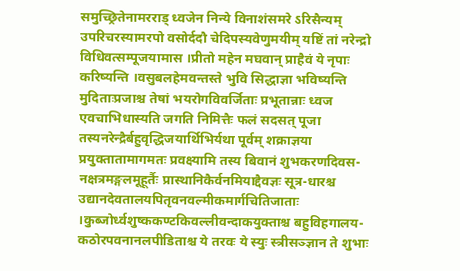समुच्छ्रितेनामरराड् ध्वजेन निन्ये विनाशंसमरे ऽरिसैन्यम् उपरिचरस्यामरपो वसोर्ददौ चेदिपस्यवेणुमयीम् यष्टिं तां नरेन्द्रो विधिवत्सम्पूजयामास ।प्रीतो महेन मघवान् प्राहैवं ये नृपाः करिष्यन्ति ।वसुबलहेमवन्तस्ते भुवि सिद्धाज्ञा भविष्यन्ति मुदिताःप्रजाश्च तेषां भयरोगविवर्जिताः प्रभूतान्नाः ध्वज एवचाभिधास्यति जगति निमित्तैः फलं सदसत् पूजा तस्यनरेन्द्रैर्बहुवृद्धिजयार्थिभिर्यथा पूर्वम् शक्राज्ञया प्रयुक्तातामागमतः प्रवक्ष्यामि तस्य बिवानं शुभकरणदिवस-नक्षत्रमङ्गलमूहूर्तैः प्रास्थानिकैर्वनमियाद्दैवज्ञः सूत्र-धारश्च उद्यानदेवतालयपितृवनवल्मीकमार्गचितिजाताः ।कुब्जोर्ध्वशुष्ककण्टकिवल्लीवन्दाकयुक्ताश्च बहुविहगालय-कठोरपवनानलपीडिताश्च ये तरवः ये स्युः स्त्रीसञ्ज्ञान ते शुभाः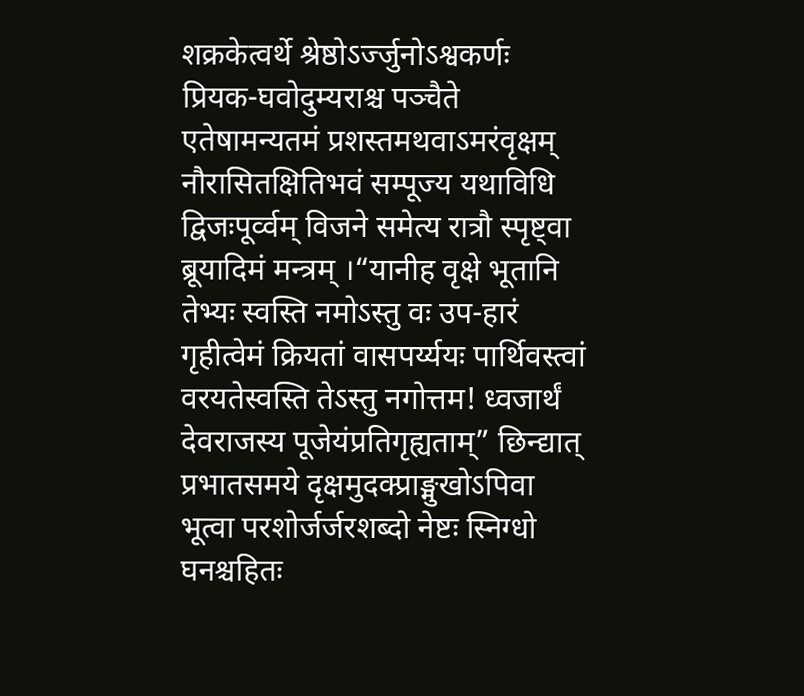शक्रकेत्वर्थे श्रेष्ठोऽर्ज्जुनोऽश्वकर्णः प्रियक-घवोदुम्यराश्च पञ्चैते एतेषामन्यतमं प्रशस्तमथवाऽमरंवृक्षम् नौरासितक्षितिभवं सम्पूज्य यथाविधि द्विजःपूर्व्वम् विजने समेत्य रात्रौ स्पृष्ट्वा ब्रूयादिमं मन्त्रम् ।“यानीह वृक्षे भूतानि तेभ्यः स्वस्ति नमोऽस्तु वः उप-हारं गृहीत्वेमं क्रियतां वासपर्य्ययः पार्थिवस्त्वां वरयतेस्वस्ति तेऽस्तु नगोत्तम! ध्वजार्थं देवराजस्य पूजेयंप्रतिगृह्यताम्” छिन्द्यात् प्रभातसमये दृक्षमुदक्प्राङ्मुखोऽपिवा भूत्वा परशोर्जर्जरशब्दो नेष्टः स्निग्धो घनश्चहितः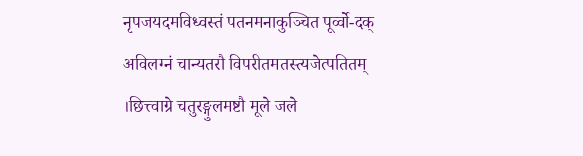नृपजयदमविध्वस्तं पतनमनाकुञ्चित पूर्व्वो-दक् अविलग्नं चान्यतरौ विपरीतमतस्त्यजेत्पतितम् ।छित्त्वाग्रे चतुरङ्गुलमष्टौ मूले जले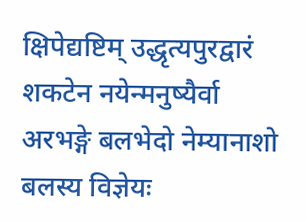क्षिपेद्यष्टिम् उद्धृत्यपुरद्वारं शकटेन नयेन्मनुष्यैर्वा अरभङ्गे बलभेदो नेम्यानाशो बलस्य विज्ञेयः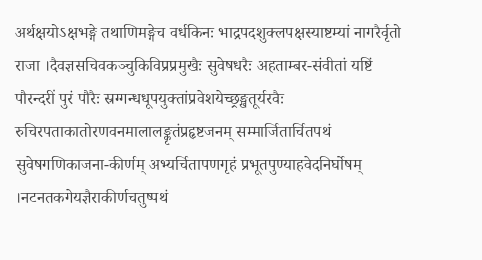अर्थक्षयोऽक्षभङ्गे तथाणिमङ्गेच वर्धकिनः भाद्रपदशुक्लपक्षस्याष्टम्यां नागरैर्वृतो राजा ।दैवज्ञसचिवकञ्चुकिविप्रप्रमुखैः सुवेषधरैः अहताम्बर-संवीतां यष्टिं पौरन्दरीं पुरं पौरैः स्रग्गन्धधूपयुक्तांप्रवेशयेच्छ्रङ्खतूर्यरवैः रुचिरपताकातोरणवनमालालङ्कृतंप्रहृष्टजनम् सम्मार्जितार्चितपथं सुवेषगणिकाजना-कीर्णम् अभ्यर्चितापणगृहं प्रभूतपुण्याहवेदनिर्घोषम् ।नटनतकगेयज्ञैराकीर्णचतुष्पथं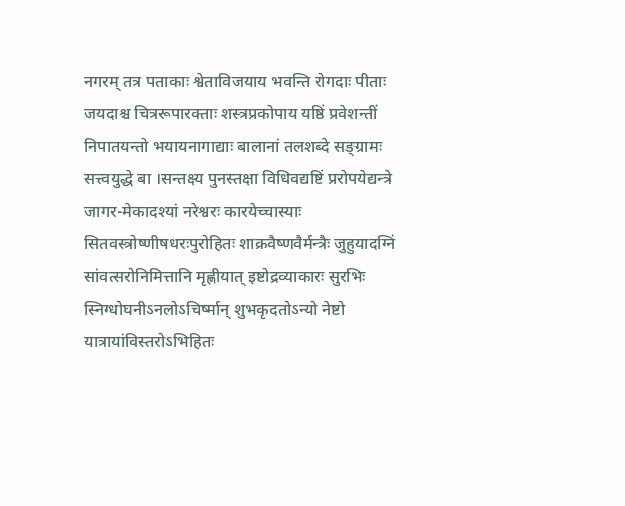नगरम् तत्र पताकाः श्वेताविजयाय भवन्ति रोगदाः पीताः जयदाश्च चित्ररूपारक्ताः शस्त्रप्रकोपाय यष्ठिं प्रवेशन्तीं निपातयन्तो भयायनागाद्याः बालानां तलशब्दे सङ्ग्रामः सत्त्वयुद्धे बा ।सन्तक्ष्य पुनस्तक्षा विधिवद्यष्टिं प्ररोपयेद्यन्त्रे जागर-मेकादश्यां नरेश्वरः कारयेच्चास्याः सितवस्त्रोष्णीषधरःपुरोहितः शाक्रवैष्णवैर्मन्त्रैः जुहुयादग्निं सांवत्सरोनिमित्तानि मृह्णीयात् इष्टोद्रव्याकारः सुरभिः स्निग्धोघनीऽनलोऽचिर्ष्मान् शुभकृदतोऽन्यो नेष्टो यात्रायांविस्तरोऽभिहितः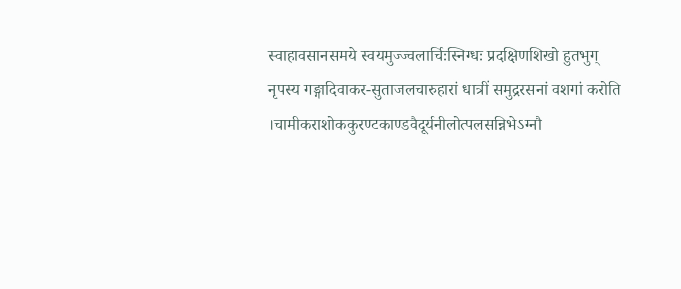स्वाहावसानसमये स्वयमुज्ज्वलार्चिःस्निग्धः प्रदक्षिणशिखो हुतभुग् नृपस्य गङ्गादिवाकर-सुताजलचारुहारां धात्रीं समुद्ररसनां वशगां करोति ।चामीकराशोककुरण्टकाण्डवैदूर्यनीलोत्पलसन्निभेऽग्नौ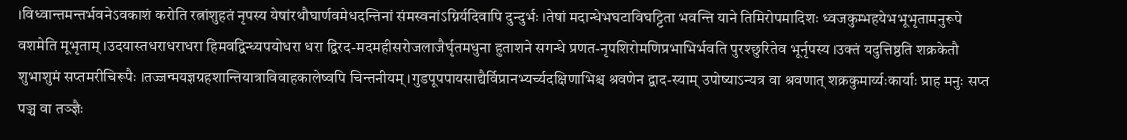।विध्वान्तमन्तर्भवनेऽवकाशं करोति रत्नांशुहतं नृपस्य येषांरथौघार्णवमेधदन्तिनां संमस्वनांऽग्निर्यदिवापि दुन्दुर्भः ।तेषां मदान्धेभघटाविघट्टिता भवन्ति याने तिमिरोपमादिशः ध्वजकुम्भहयेभभूभृतामनुरूपे वशमेति मूभृताम् ।उदयास्तधराधराधरा हिमवद्विन्ध्यपयोधरा धरा द्विरद-मदमहीसरोजलाजैर्घृतमधुना हुताशने सगन्धे प्रणत-नृपशिरोमणिप्रभाभिर्भवति पुरश्छुरितेव भूर्नृपस्य ।उक्तं यदुत्तिष्ठति शक्रकेतौ शुभाशुमं सप्तमरीचिरूपैः ।तज्जन्मयज्ञग्रहशान्तियात्राविवाहकालेष्वपि चिन्तनीयम् ।गुडपूपपायसाद्यैर्विप्रानभ्यर्च्यदक्षिणाभिश्च श्रवणेन द्वाद-स्याम् उपोष्याऽन्यत्र वा श्रवणात् शक्रकुमार्य्यःकार्याः प्राह मनुः सप्त पञ्च वा तञ्ज्ञैः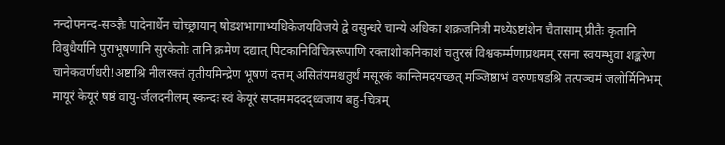नन्दोपनन्द-सञ्ज्ञैः पादेनार्धेन चोच्छ्रायान् षोडशभागाभ्यधिकेजयविजये द्वे वसुन्धरे चान्ये अधिका शक्रजनित्री मध्येऽष्टांशेन चैतासाम् प्रीतैः कृतानि विबुधैर्यानि पुराभूषणानि सुरकेतोः तानि क्रमेण दद्यात् पिटकानिविचित्ररूपाणि रक्ताशोकनिकाशं चतुरस्रं विश्वकर्म्मणाप्रथमम् रसना स्वयम्भुवा शङ्करेण चानेकवर्णधरी!अष्टाश्रि नीलरक्तं तृतीयमिन्द्रेण भूषणं दत्तम् असितंयमश्चतुर्थं मसूरकं कान्तिमदयच्छत् मञ्जिष्ठाभं वरुणःषडश्रि तत्पञ्चमं जलोर्मिनिभम् मायूरं केयूरं षष्ठं वायु-र्जलदनीलम् स्कन्दः स्वं केयूरं सप्तममददद्ध्वजाय बहु-चित्रम्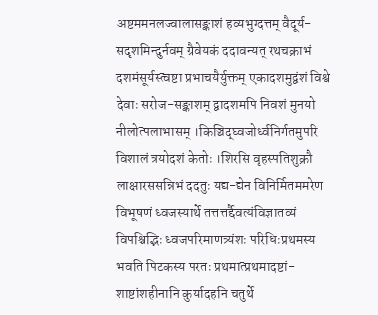अष्टममनलज्वालासङ्काशं हव्यभुग्दत्तम् वैदूर्य-सदृशमिन्दुर्नवम् ग्रैवेयकं ददावन्यत् रथचक्राभं दशमंसूर्यस्त्वष्टा प्रभाचयैर्युक्तम् एकादशमुद्वंशं विश्वे देवाः सरोज-सङ्काशम् द्वादशमपि निवशं मुनयो नीलोत्पलाभासम् ।किञ्चिद्घ्वजोर्ध्वनिर्गतमुपरि विशालं त्रयोदशं केतोः ।शिरसि वृहस्पतिशुक्रौ लाक्षारससन्निभं ददतुः यद्य-द्येन विनिर्मितममरेण विभूषणं ध्वजस्यार्थे तत्तत्तर्द्दैवत्यंविज्ञातव्यं विपश्चिद्भिः ध्वजपरिमाणत्र्यंशः परिधिःप्रथमस्य भवति पिटकस्य परतः प्रथमात्प्रथमादष्टां-शाष्टांशहीनानि कुर्यादहनि चतुर्थे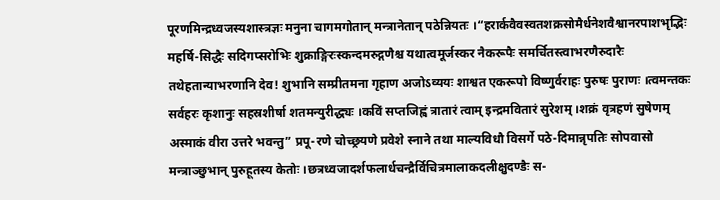पूरणमिन्द्रध्वजस्यशास्त्रज्ञः मनुना चागमगोतान् मन्त्रानेतान् पठेन्नियतः ।“हरार्कवैवस्वतशक्रसोमैर्धनेशवैश्वानरपाशभृद्भिः महर्षि-सिद्धैः सदिगप्सरोभिः शुक्राङ्गिरःस्कन्दमरुद्गणैश्च यथात्वमूर्जस्कर नैकरूपैः समर्चितस्त्वाभरणैरुदारैः तथेहतान्याभरणानि देव! शुभानि सम्प्रीतमना गृहाण अजोऽव्ययः शाश्वत एकरूपो विष्णुर्वराहः पुरुषः पुराणः ।त्वमन्तकः सर्वहरः कृशानुः सहस्रशीर्षा शतमन्युरीद्ध्यः ।कविं सप्तजिह्वं त्रातारं त्वाम् इन्द्रमवितारं सुरेशम् ।शक्रं वृत्रहणं सुषेणम् अस्माकं वीरा उत्तरे भवन्तु” प्रपू-रणे चोच्छ्रयणे प्रवेशे स्नाने तथा माल्यविधौ विसर्गे पठे-दिमान्नृपतिः सोपवासो मन्त्राञ्छुभान् पुरुहूतस्य केतोः ।छत्रध्वजादर्शफलार्धचन्द्रैर्विचित्रमालाकदलीक्षुदण्डैः स-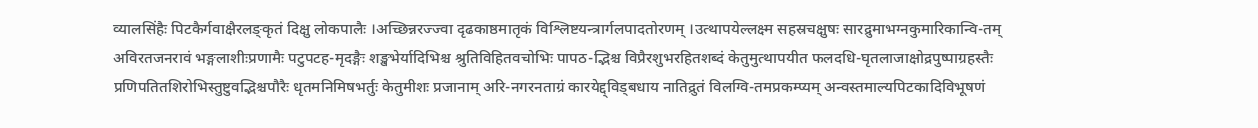व्यालसिंहैः पिटकैर्गवाक्षैरलङ्कृतं दिक्षु लोकपालैः ।अच्छिन्नरज्ज्वा दृढकाष्ठमातृकं विश्लिष्टयन्त्रार्गलपादतोरणम् ।उत्थापयेल्लक्ष्म सहस्रचक्षुषः सारद्रुमाभग्नकुमारिकान्वि-तम् अविरतजनरावं भङ्गलाशीःप्रणामैः पटुपटह-मृदङ्गैः शङ्खभेर्यादिभिश्च श्रुतिविहितवचोभिः पापठ-द्भिश्च विप्रैरशुभरहितशब्दं केतुमुत्थापयीत फलदधि-घृतलाजाक्षोद्रपुष्पाग्रहस्तैः प्रणिपतितशिरोभिस्तुष्टुवद्भिश्चपौरैः धृतमनिमिषभर्तुः केतुमीशः प्रजानाम् अरि-नगरनताग्रं कारयेद्द्विड्बधाय नातिद्रुतं विलग्वि-तमप्रकम्प्यम् अन्वस्तमाल्यपिटकादिविभूषणं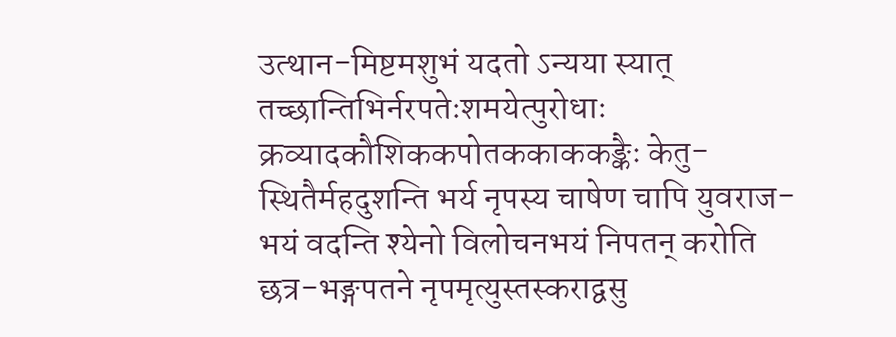उत्थान-मिष्टमशुभं यदतो ऽन्यया स्यात् तच्छान्तिभिर्नरपतेःशमयेत्पुरोधाः क्रव्यादकौशिककपोतककाककङ्कैः केतु-स्थितैर्महदुशन्ति भर्य नृपस्य चाषेण चापि युवराज-भयं वदन्ति श्येनो विलोचनभयं निपतन् करोति छत्र-भङ्गपतने नृपमृत्युस्तस्कराद्वसु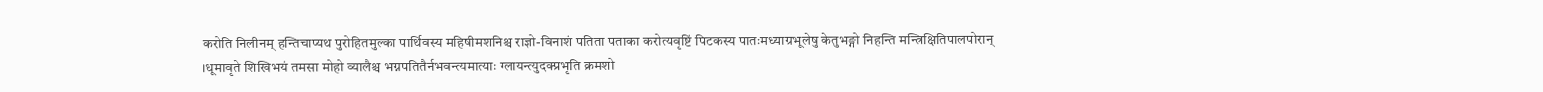करोति निलीनम् हन्तिचाप्यथ पुरोहितमुल्का पार्थिवस्य महिषीमशनिश्च राज्ञो-विनाशं पतिता पताका करोत्यवृष्टिं पिटकस्य पातःमध्याग्रभूलेषु केतुभङ्गो निहन्ति मन्त्रिक्षितिपालपोरान् ।धूमावृते शिखिभयं तमसा मोहो व्यालैश्च भग्नपतितैर्नभवन्त्यमात्याः ग्लायन्त्युदक्प्रभृति क्रमशो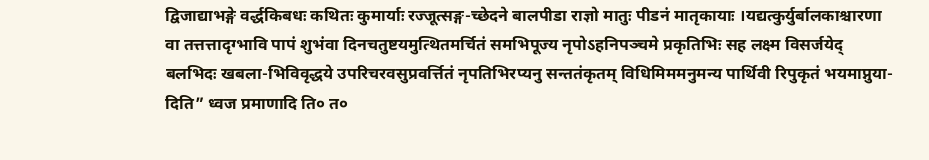द्विजाद्याभङ्गे वर्द्धकिबधः कथितः कुमार्याः रज्जूत्सङ्ग-च्छेदने बालपीडा राज्ञो मातुः पीडनं मातृकायाः ।यद्यत्कुर्युर्बालकाश्चारणा वा तत्तत्तादृग्भावि पापं शुभंवा दिनचतुष्टयमुत्थितमर्चितं समभिपूज्य नृपोऽहनिपञ्चमे प्रकृतिभिः सह लक्ष्म विसर्जयेद् बलभिदः खबला-भिविवृद्धये उपरिचरवसुप्रवर्त्तितं नृपतिभिरप्यनु सन्ततंकृतम् विधिमिममनुमन्य पार्थिवी रिपुकृतं भयमाप्नुया-दिति” ध्वज प्रमाणादि ति० त०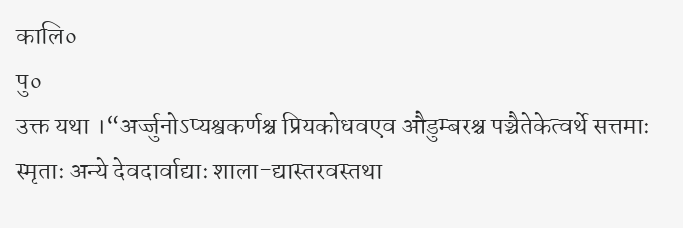कालि०
पु०
उक्त यथा ।“अर्ज्जुनोऽप्यश्वकर्णश्च प्रियकोधवएव औडुम्बरश्च पञ्चैतेकेत्वर्थे सत्तमाः स्मृताः अन्ये देवदार्वाद्याः शाला-द्यास्तरवस्तथा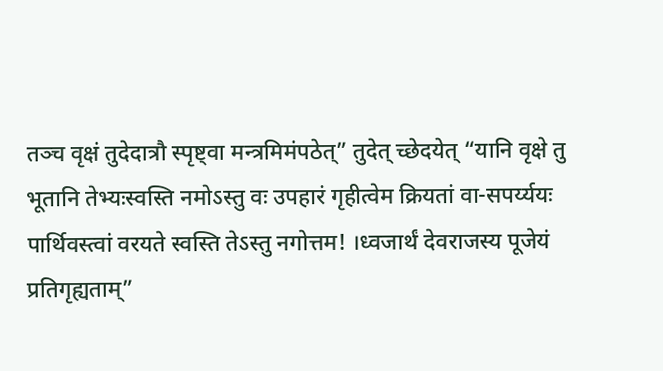तञ्च वृक्षं तुदेदात्रौ स्पृष्ट्वा मन्त्रमिमंपठेत्” तुदेत् च्छेदयेत् “यानि वृक्षे तु भूतानि तेभ्यःस्वस्ति नमोऽस्तु वः उपहारं गृहीत्वेम क्रियतां वा-सपर्य्ययः पार्थिवस्त्वां वरयते स्वस्ति तेऽस्तु नगोत्तम! ।ध्वजार्थं देवराजस्य पूजेयं प्रतिगृह्यताम्”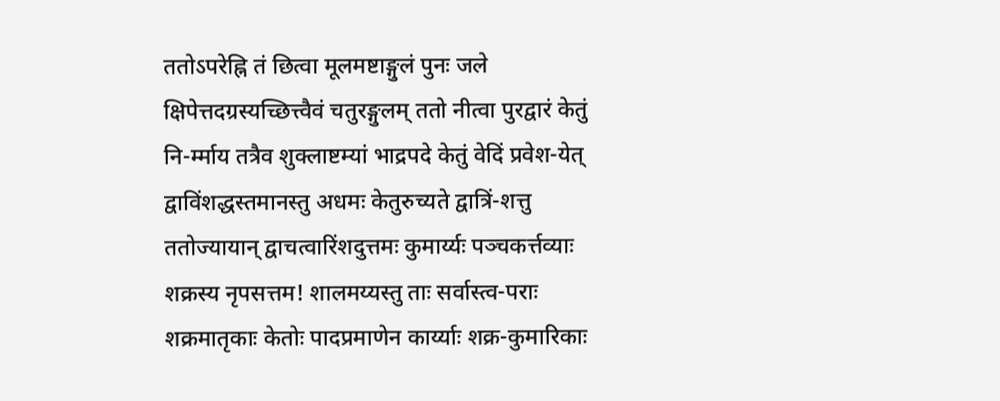ततोऽपरेह्नि तं छित्वा मूलमष्टाङ्गुलं पुनः जले क्षिपेत्तदग्रस्यच्छित्त्वैवं चतुरङ्गुलम् ततो नीत्वा पुरद्वारं केतुं नि-र्म्माय तत्रैव शुक्लाष्टम्यां भाद्रपदे केतुं वेदिं प्रवेश-येत् द्वाविंशद्धस्तमानस्तु अधमः केतुरुच्यते द्वात्रिं-शत्तु ततोज्यायान् द्वाचत्वारिंशदुत्तमः कुमार्य्यः पञ्चकर्त्तव्याः शक्रस्य नृपसत्तम! शालमय्यस्तु ताः सर्वास्त्व-पराः शक्रमातृकाः केतोः पादप्रमाणेन कार्य्याः शक्र-कुमारिकाः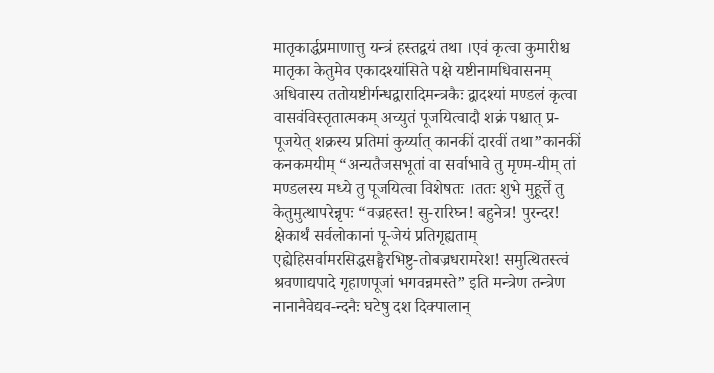मातृकार्द्धप्रमाणात्तु यन्त्रं हस्तद्वयं तथा ।एवं कृत्वा कुमारीश्च मातृका केतुमेव एकादश्यांसिते पक्षे यष्टीनामधिवासनम् अधिवास्य ततोयष्टीर्गन्धद्वारादिमन्त्रकैः द्वादश्यां मण्डलं कृत्वा वासवंविस्तृतात्मकम् अच्युतं पूजयित्वादौ शक्रं पश्चात् प्र-पूजयेत् शक्रस्य प्रतिमां कुर्य्यात् कानकीं दारवीं तथा”कानकीं कनकमयीम् “अन्यतैजसभूतां वा सर्वाभावे तु मृण्म-यीम् तां मण्डलस्य मध्ये तु पूजयित्वा विशेषतः ।ततः शुभे मुहूर्त्ते तु केतुमुत्थापरेन्नृपः “वज्रहस्त! सु-रारिघ्न! बहुनेत्र! पुरन्दर! क्षेकार्थं सर्वलोकानां पू-जेयं प्रतिगृह्यताम् एह्येहिसर्वामरसिद्धसङ्घैरभिष्टु-तोबज्रधरामरेश! समुत्थितस्त्वं श्रवणाद्यपादे गृहाणपूजां भगवन्नमस्ते” इति मन्त्रेण तन्त्रेण नानानैवेद्यव-न्दनैः घटेषु दश दिक्पालान्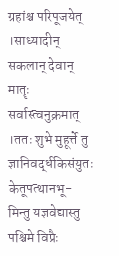ग्रहांश्च परिपूजयेत् ।साध्यादीन् सकलान् देवान् मातॄः सर्वास्त्वनुक्रमात् ।ततः शुभे मुहूर्त्ते तु ज्ञानिवर्द्धकिसंयुतः केतूपत्थानभू-मिन्तु यज्ञवेद्यास्तु पश्चिमे विप्रैः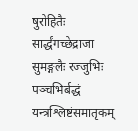षुरोहितैः सार्द्धंगच्छेद्राजा सुमङ्गलैः रज्जुभिः पञ्चभिर्बद्धं यन्त्रश्लिष्टंसमातृकम्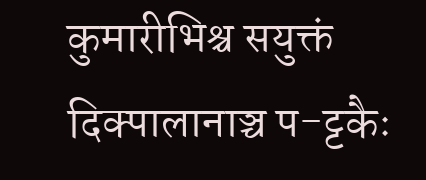कुमारीभिश्च सयुक्तं दिक्पालानाञ्च प-ट्टकैः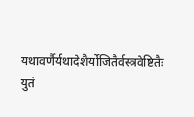यथावर्णैर्यथादेशैर्योजितैर्वस्त्रवेष्टितैः युतं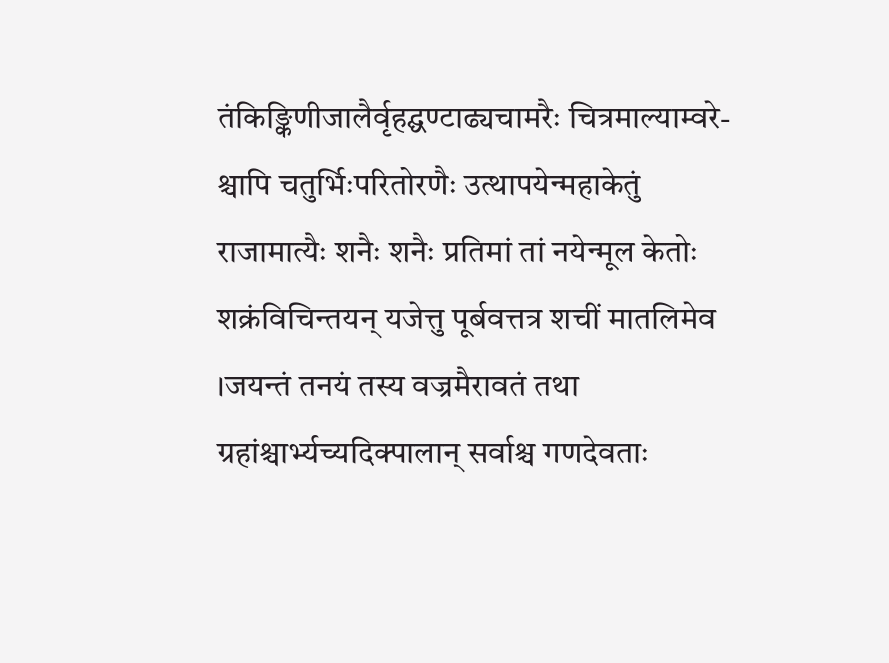तंकिङ्किणीजालैर्वृहद्घण्टाढ्यचामरैः चित्रमाल्याम्वरे-श्चापि चतुर्भिःपरितोरणैः उत्थापयेन्महाकेतुं राजामात्यैः शनैः शनैः प्रतिमां तां नयेन्मूल केतोः शक्रंविचिन्तयन् यजेत्तु पूर्बवत्तत्र शचीं मातलिमेव ।जयन्तं तनयं तस्य वज्रमैरावतं तथा ग्रहांश्चार्भ्यच्यदिक्पालान् सर्वाश्च गणदेवताः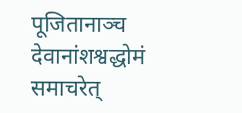पूजितानाञ्च देवानांशश्वद्धोमं समाचरेत्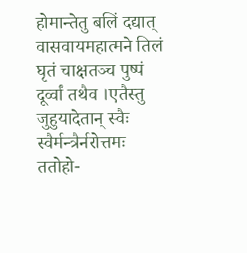होमान्तेतु बलिं दद्यात् वासवायमहात्मने तिलं घृतं चाक्षतञ्च पुष्पं दूर्व्वां तथैव ।एतैस्तु जुहुयादेतान् स्वैः स्वैर्मन्त्रैर्नरोत्तमः ततोहो-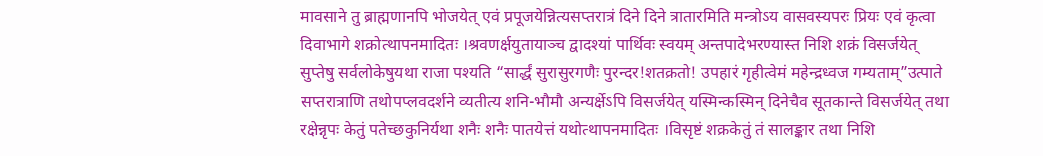मावसाने तु ब्राह्मणानपि भोजयेत् एवं प्रपूजयेन्नित्यसप्तरात्रं दिने दिने त्रातारमिति मन्त्रोऽय वासवस्यपरः प्रियः एवं कृत्वा दिवाभागे शक्रोत्थापनमादितः ।श्रवणर्क्षयुतायाञ्च द्वादश्यां पार्थिवः स्वयम् अन्तपादेभरण्यास्त निशि शक्रं विसर्जयेत् सुप्तेषु सर्वलोकेषुयथा राजा पश्यति “सार्द्धं सुरासुरगणैः पुरन्दर!शतक्रतो! उपहारं गृहीत्वेमं महेन्द्रध्वज गम्यताम्”उत्पाते सप्तरात्राणि तथोपप्लवदर्शने व्यतीत्य शनि-भौमौ अन्यर्क्षेऽपि विसर्जयेत् यस्मिन्कस्मिन् दिनेचैव सूतकान्ते विसर्जयेत् तथा रक्षेन्नृपः केतुं पतेच्छकुनिर्यथा शनैः शनैः पातयेत्तं यथोत्थापनमादितः ।विसृष्टं शक्रकेतुं तं सालङ्कार तथा निशि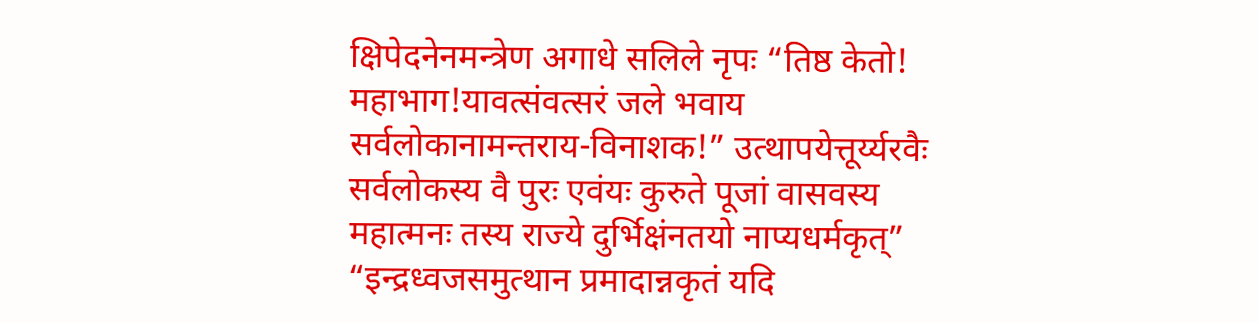क्षिपेदनेनमन्त्रेण अगाधे सलिले नृपः “तिष्ठ केतो! महाभाग!यावत्संवत्सरं जले भवाय सर्वलोकानामन्तराय-विनाशक!” उत्थापयेत्तूर्य्यरवैः सर्वलोकस्य वै पुरः एवंयः कुरुते पूजां वासवस्य महात्मनः तस्य राज्ये दुर्भिक्षंनतयो नाप्यधर्मकृत्” “इन्द्रध्वजसमुत्थान प्रमादान्नकृतं यदि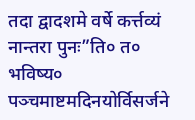तदा द्वादशमे वर्षे कर्त्तव्यं नान्तरा पुनः”ति० त० भविष्य० पञ्चमाष्टमदिनयोर्विसर्जने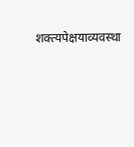शक्त्यपेक्षयाव्यवस्था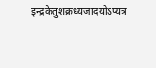इन्द्रकेतुशक्रध्यजादयोऽप्यत्र